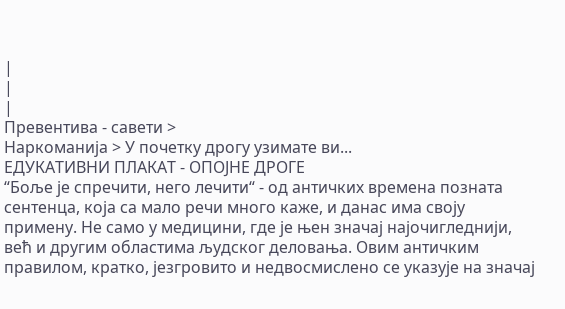|
|
|
Превентива - савети >
Наркоманија > У почетку дрогу узимате ви...
ЕДУКАТИВНИ ПЛАКАТ - ОПОЈНЕ ДРОГЕ
“Боље је спречити, него лечити“ - од античких времена позната сентенца, која са мало речи много каже, и данас има своју примену. Не само у медицини, где је њен значај најочигледнији, већ и другим областима људског деловања. Овим античким правилом, кратко, језгровито и недвосмислено се указује на значај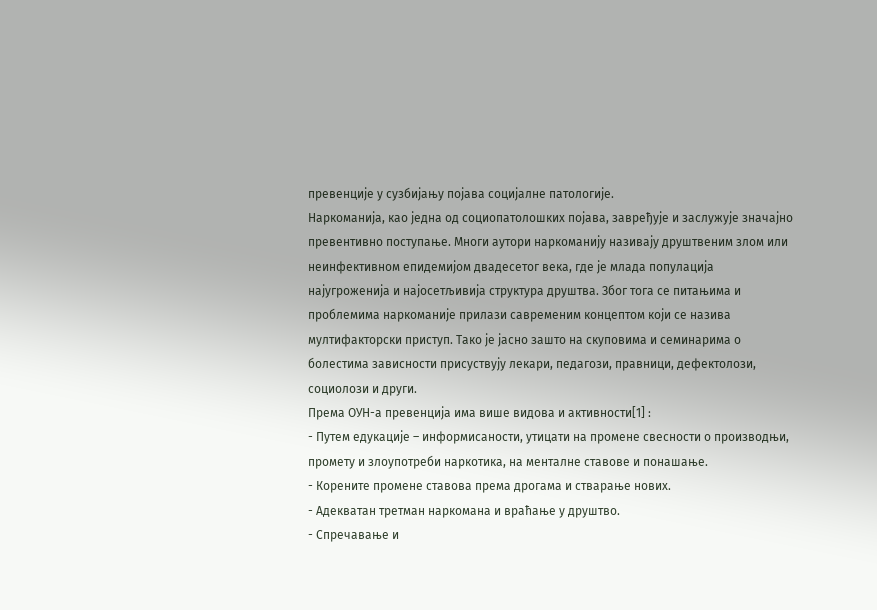превенције у сузбијању појава социјалне патологије.
Наркоманија, као једна од социопатолошких појава, завређује и заслужује значајно превентивно поступање. Многи аутори наркоманију називају друштвеним злом или неинфективном епидемијом двадесетог века, где је млада популација најугроженија и најосетљивија структура друштва. Због тога се питањима и проблемима наркоманије прилази савременим концептом који се назива мултифакторски приступ. Тако је јасно зашто на скуповима и семинарима о болестима зависности присуствују лекари, педагози, правници, дефектолози, социолози и други.
Према ОУН-а превенција има више видова и активности[1] :
- Путем едукације – информисаности, утицати на промене свесности о производњи,
промету и злоупотреби наркотика, на менталне ставове и понашање.
- Корените промене ставова према дрогама и стварање нових.
- Адекватан третман наркомана и враћање у друштво.
- Спречавање и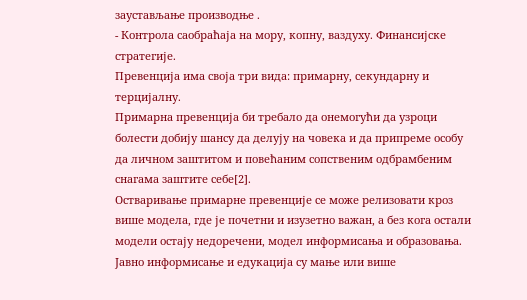заустављање производње .
- Контрола саобраћаја на мору, копну, ваздуху. Финансијске стратегије.
Превенција има своја три вида: примарну, секундарну и терцијалну.
Примарна превенција би требало да онемогући да узроци болести добију шансу да делују на човека и да припреме особу да личном заштитом и повећаним сопственим одбрамбеним снагама заштите себе[2].
Остваривање примарне превенције се може релизовати кроз више модела, где је почетни и изузетно важан, а без кога остали модели остају недоречени, модел информисања и образовања.
Јавно информисање и едукација су мање или више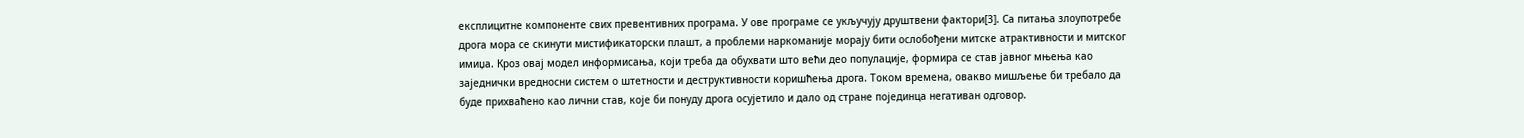експлицитне компоненте свих превентивних програма. У ове програме се укључују друштвени фактори[3]. Са питања злоупотребе дрога мора се скинути мистификаторски плашт, а проблеми наркоманије морају бити ослобођени митске атрактивности и митског имиџа. Кроз овај модел информисања, који треба да обухвати што већи део популације, формира се став јавног мњења као заједнички вредносни систем о штетности и деструктивности коришћења дрога. Током времена, овакво мишљење би требало да буде прихваћено као лични став, које би понуду дрога осујетило и дало од стране појединца негативан одговор.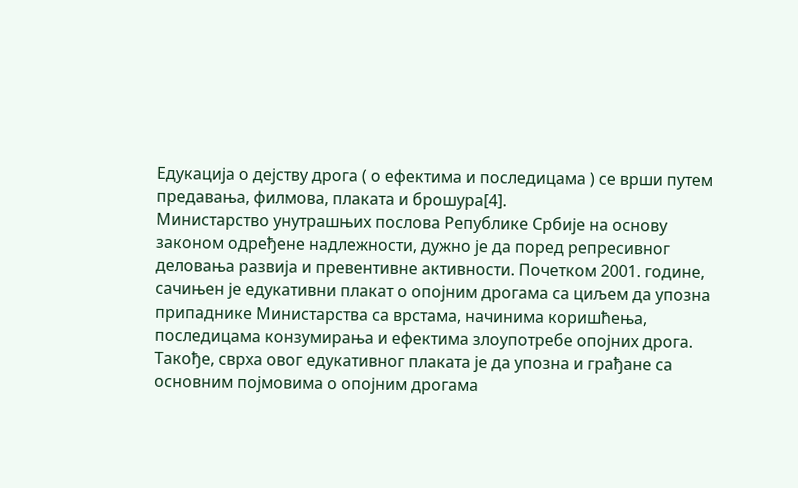Едукација о дејству дрога ( о ефектима и последицама ) се врши путем предавања, филмова, плаката и брошура[4].
Министарство унутрашњих послова Републике Србије на основу законом одређене надлежности, дужно је да поред репресивног деловања развија и превентивне активности. Почетком 2001. године, сачињен је едукативни плакат о опојним дрогама са циљем да упозна припаднике Министарства са врстама, начинима коришћења, последицама конзумирања и ефектима злоупотребе опојних дрога. Такође, сврха овог едукативног плаката је да упозна и грађане са основним појмовима о опојним дрогама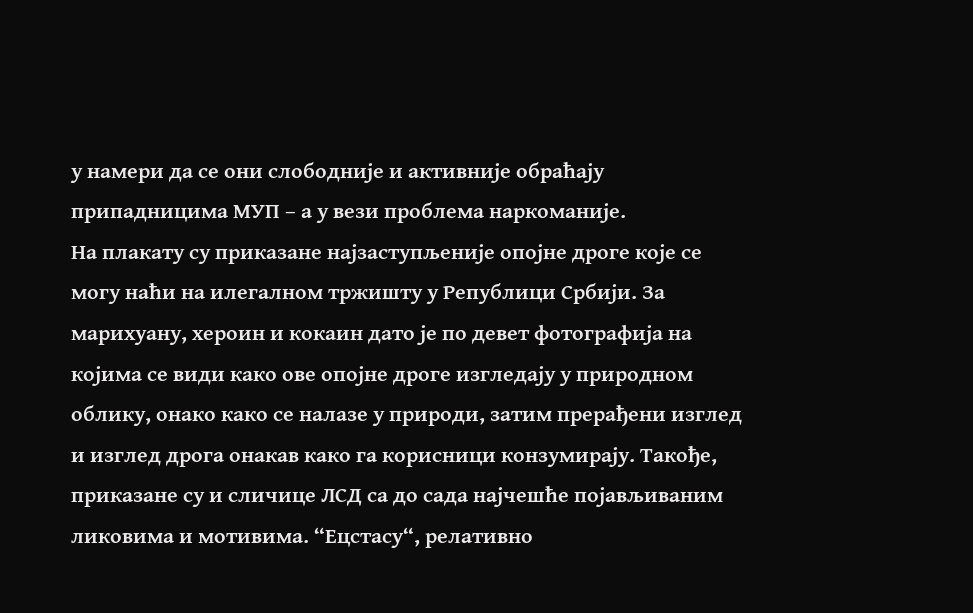у намери да се они слободније и активније обраћају припадницима МУП – а у вези проблема наркоманије.
На плакату су приказане најзаступљеније опојне дроге које се могу наћи на илегалном тржишту у Републици Србији. За марихуану, хероин и кокаин дато је по девет фотографија на којима се види како ове опојне дроге изгледају у природном облику, онако како се налазе у природи, затим прерађени изглед и изглед дрога онакав како га корисници конзумирају. Такође, приказане су и сличице ЛСД са до сада најчешће појављиваним ликовима и мотивима. “Ецстасy“, релативно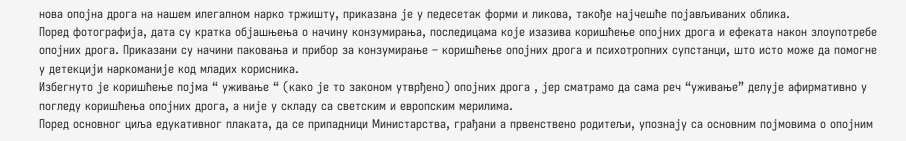нова опојна дрога на нашем илегалном нарко тржишту, приказана је у педесетак форми и ликова, такође најчешће појављиваних облика.
Поред фотографија, дата су кратка објашњења о начину конзумирања, последицама које изазива коришћење опојних дрога и ефеката након злоупотребе опојних дрога. Приказани су начини паковања и прибор за конзумирање – коришћење опојних дрога и психотропних супстанци, што исто може да помогне у детекцији наркоманије код младих корисника.
Избегнуто је коришћење појма “ уживање “ (како је то законом утврђено) опојних дрога , јер сматрамо да сама реч “уживање” делује афирмативно у погледу коришћења опојних дрога, а није у складу са светским и европским мерилима.
Поред основног циља едукативног плаката, да се припадници Министарства, грађани а првенствено родитељи, упознају са основним појмовима о опојним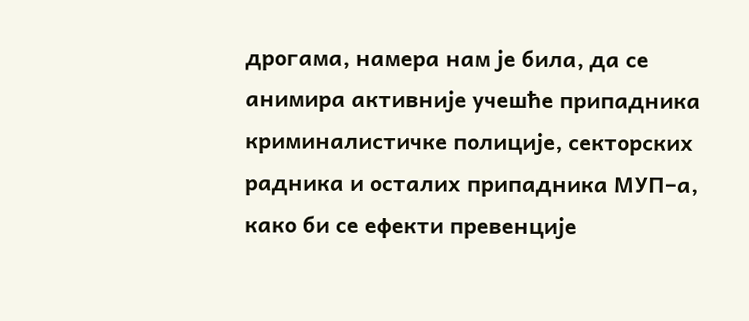дрогама, намера нам је била, да се анимира активније учешће припадника криминалистичке полиције, секторских радника и осталих припадника МУП–а, како би се ефекти превенције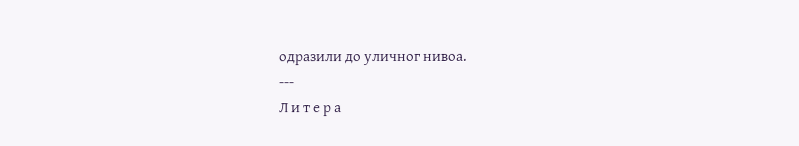одразили до уличног нивоа.
---
Л и т е р а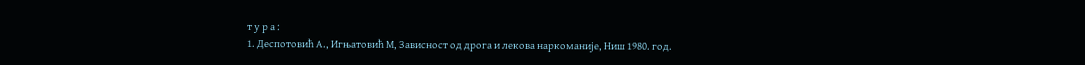т у р а :
1. Деспотовић А., Игњатовић М, Зависност од дрога и лекова наркоманије, Ниш 1980. год.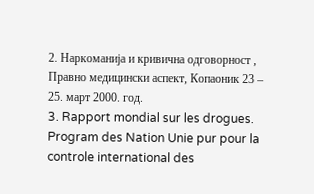2. Наркоманија и кривична одговорност , Правно медицински аспект, Копаоник 23 – 25. март 2000. год.
3. Rapport mondial sur les drogues. Program des Nation Unie pur pour la controle international des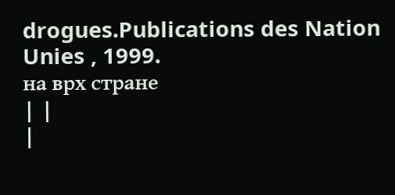drogues.Publications des Nation Unies , 1999.
на врх стране
| |
|